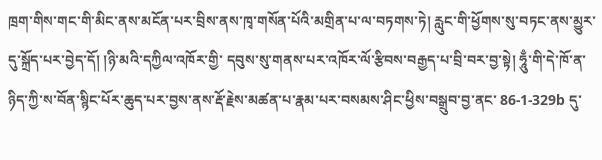ཁྲག་གིས་གང་གི་མིང་ནས་མངོན་པར་བྲིས་ནས་ཁྭ་གསོན་པོའི་མགྲིན་པ་ལ་བཏགས་ཏེ། རླུང་གི་ཕྱོགས་སུ་བཏང་ནས་མྱུར་དུ་སྐྲོད་པར་བྱེད་དོ། །ཉི་མའི་དཀྱིལ་འཁོར་གྱི་ དབུས་སུ་གནས་པར་འཁོར་ལོ་རྩིབས་བརྒྱད་པ་བྲི་བར་བྱ་སྟེ། ཧཱུྃ་གི་དེ་ཁོ་ན་ཉིད་ཀྱི་ས་བོན་སྙིང་པོར་ཆུད་པར་བྱས་ནས་རྡོ་རྗེས་མཚན་པ་རྣམ་པར་བསམས་ཤིང་ཕྱིས་བསྒྲུབ་བྱ་ནང་ 86-1-329b དུ་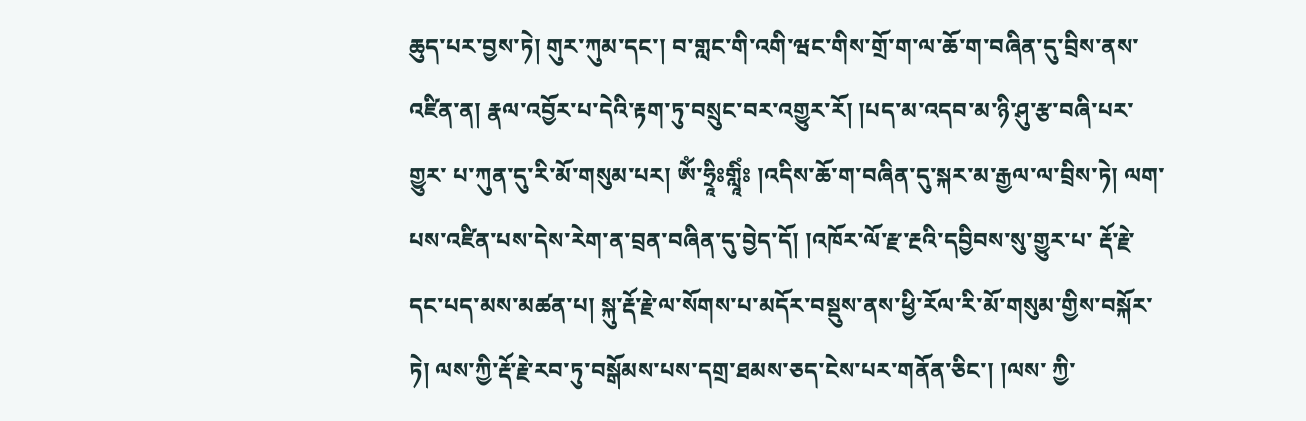ཆུད་པར་བྱས་ཏེ། གུར་ཀུམ་དང་། བ་གླང་གི་འགི་ཝང་གིས་གྲོ་ག་ལ་ཆོ་ག་བཞིན་དུ་བྲིས་ནས་འཛིན་ན། རྣལ་འབྱོར་པ་དེའི་རྟག་ཏུ་བསྲུང་བར་འགྱུར་རོ། །པད་མ་འདབ་མ་ཉི་ཤུ་རྩ་བཞི་པར་གྱུར་ པ་ཀུན་དུ་རི་མོ་གསུམ་པར། ཨོཾ་ཧྲཱིཿགླཱིཾཿ །འདིས་ཆོ་ག་བཞིན་དུ་སྐར་མ་རྒྱལ་ལ་བྲིས་ཏེ། ལག་པས་འཛིན་པས་དེས་རེག་ན་བྲན་བཞིན་དུ་བྱེད་དོ། །འཁོར་ལོ་རྫ་རྔའི་དབྱིབས་སུ་གྱུར་པ་ རྡོ་རྗེ་དང་པད་མས་མཚན་པ། སྐུ་རྡོ་རྗེ་ལ་སོགས་པ་མདོར་བསྡུས་ནས་ཕྱི་རོལ་རི་མོ་གསུམ་གྱིས་བསྐོར་ཏེ། ལས་ཀྱི་རྡོ་རྗེ་རབ་ཏུ་བསྒོམས་པས་དགྲ་ཐམས་ཅད་ངེས་པར་གནོན་ཅིང་། །ལས་ ཀྱི་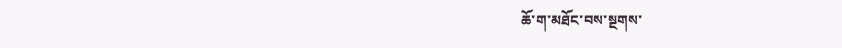ཆོ་ག་མཐོང་བས་སྔགས་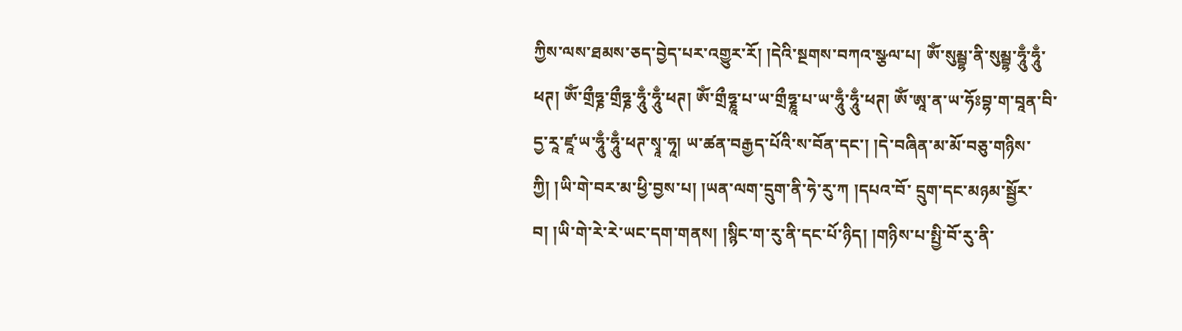ཀྱིས་ལས་ཐམས་ཅད་བྱེད་པར་འགྱུར་རོ། །དེའི་སྔགས་བཀའ་སྩལ་པ། ཨོཾ་སུམྦྷ་ནི་སུམྦྷ་ཧཱུྃ་ཧཱུྃ་ཕཊ། ཨོཾ་གྲྀཧྞ་གྲྀཧྞ་ཧཱུྃ་ཧཱུྃ་ཕཊ། ཨོཾ་གྲྀཧྞཱ་པ་ཡ་གྲྀཧྞཱ་པ་ཡ་ཧཱུྃ་ཧཱུྃ་ཕཊ། ཨོཾ་ཨཱ་ན་ཡ་ཧོཿབྷ་ག་བཱན་བི་དྱ་རཱ་ཛཱ་ཡ་ཧཱུྃ་ཧཱུྃ་ཕཊ་སྭཱ་ཧཱ། ཡ་ཚན་བརྒྱད་པོའི་ས་བོན་དང་། །དེ་བཞིན་མ་མོ་བཅུ་གཉིས་ཀྱི། །ཡི་གེ་བར་མ་ཕྱི་བྱས་པ། །ཡན་ལག་དྲུག་ནི་ཧེ་རུ་ཀ །དཔའ་བོ་ དྲུག་དང་མཉམ་སྦྱོར་བ། །ཡི་གེ་རེ་རེ་ཡང་དག་གནས། །སྙིང་ག་རུ་ནི་དང་པོ་ཉིད། །གཉིས་པ་སྤྱི་བོ་རུ་ནི་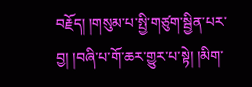བརྗོད། །གསུམ་པ་སྤྱི་གཙུག་སྦྱིན་པར་བྱ། །བཞི་པ་གོ་ཆར་གྱུར་པ་སྟེ། །མིག་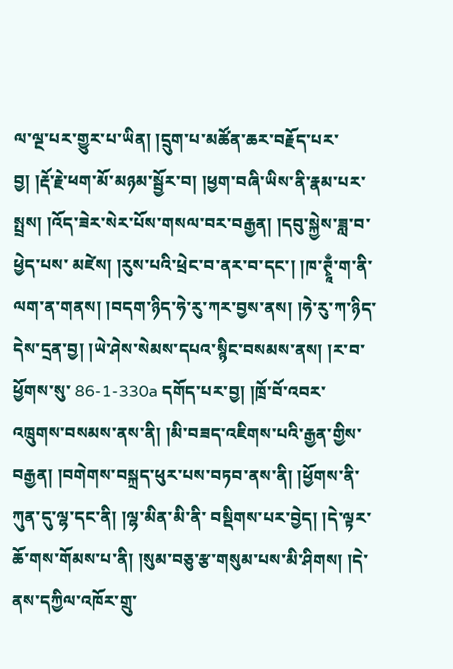ལ་ལྔ་པར་གྱུར་པ་ཡིན། །དྲུག་པ་མཚོན་ཆར་བརྗོད་པར་བྱ། །རྡོ་རྗེ་ཕག་མོ་མཉམ་སྦྱོར་བ། །ཕྱག་བཞི་ཡིས་ནི་རྣམ་པར་སྤྲས། །འོད་ཟེར་སེར་པོས་གསལ་བར་བརྒྱན། །དབུ་སྐྱེས་ཟླ་བ་ཕྱེད་པས་ མཛེས། །རུས་པའི་ཕྲེང་བ་ནར་བ་དང་། །ཁ་ཊྭཱྃ་ག་ནི་ལག་ན་གནས། །བདག་ཉིད་ཧེ་རུ་ཀར་བྱས་ནས། །ཧེ་རུ་ཀ་ཉིད་དེས་དྲན་བྱ། །ཡེ་ཤེས་སེམས་དཔའ་སྙིང་བསམས་ནས། །ར་བ་ཕྱོགས་སུ་ 86-1-330a དགོད་པར་བྱ། །ཁྲོ་བོ་འབར་འཁྲུགས་བསམས་ནས་ནི། །མི་བཟད་འཇིགས་པའི་རྒྱན་གྱིས་བརྒྱན། །བགེགས་བསྐྲད་ཕུར་པས་བཏབ་ནས་ནི། །ཕྱོགས་ནི་ཀུན་དུ་ལྷ་དང་ནི། །ལྷ་མིན་མི་ནི་ བསྡིགས་པར་བྱེད། །དེ་ལྟར་ཆོ་གས་གོམས་པ་ནི། །སུམ་བཅུ་རྩ་གསུམ་པས་མི་ཤིགས། །དེ་ནས་དཀྱིལ་འཁོར་གྲུ་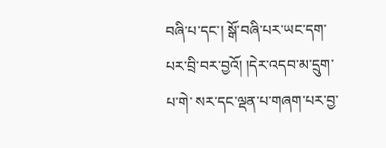བཞི་པ་དང་། སྒོ་བཞི་པར་ཡང་དག་པར་བྲི་བར་བྱའོ། །དེར་འདབ་མ་དྲུག་པ་གེ་ སར་དང་ལྡན་པ་གཞག་པར་བྱ་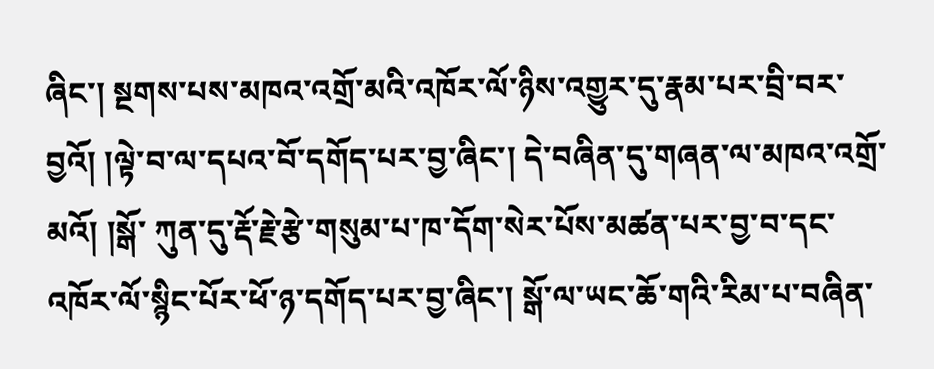ཞིང་། སྔགས་པས་མཁའ་འགྲོ་མའི་འཁོར་ལོ་ཉིས་འགྱུར་དུ་རྣམ་པར་བྲི་བར་བྱའོ། །ལྟེ་བ་ལ་དཔའ་བོ་དགོད་པར་བྱ་ཞིང་། དེ་བཞིན་དུ་གཞན་ལ་མཁའ་འགྲོ་མའོ། །སྒོ་ ཀུན་དུ་རྡོ་རྗེ་རྩེ་གསུམ་པ་ཁ་དོག་སེར་པོས་མཚན་པར་བྱ་བ་དང་འཁོར་ལོ་སྙིང་པོར་ཕོ་ཉ་དགོད་པར་བྱ་ཞིང་། སྒོ་ལ་ཡང་ཆོ་གའི་རིམ་པ་བཞིན་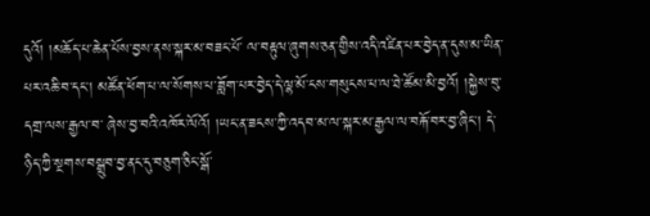དུའོ། །མཆོད་པ་ཆེན་པོས་བྱས་ནས་སྐར་མ་བཟང་པོ་ ལ་བརྟུལ་ཞུགས་ཅན་གྱིས་འདི་འཛིན་པར་བྱེད་ན་དུས་མ་ཡིན་པར་འཆི་བ་དང་། མཚོན་ཕོག་པ་ལ་སོགས་པ་ཟློག་པར་བྱེད་དེ་ལྷ་མོ་ངས་གསུངས་པ་ལ་ཐེ་ཚོམ་མི་བྱའོ། །སྐྱེས་བུ་དགྲ་ལས་རྒྱལ་བ་ ཞེས་བྱ་བའི་འཁོར་ལོའོ། །ཡང་ན་ཟངས་ཀྱི་འདབ་མ་ལ་སྐར་མ་རྒྱལ་ལ་བརྐོ་བར་བྱ་ཞིང་། དེ་ཉིད་ཀྱི་སྔགས་བསྒྲུབ་བྱ་ནང་དུ་བཅུག་ཅིང་སྒོ་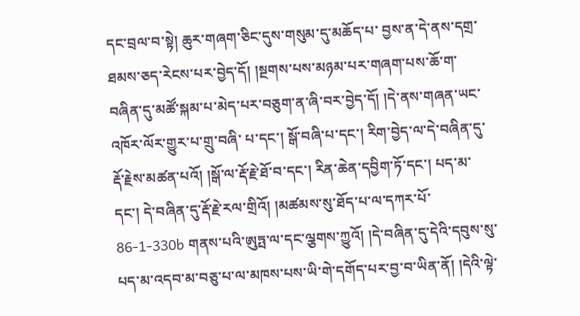དང་བྲལ་བ་སྟེ། ཆུར་གཞག་ཅིང་དུས་གསུམ་དུ་མཆོད་པ་ བྱས་ན་དེ་ནས་དགྲ་ཐམས་ཅད་རེངས་པར་བྱེད་དོ། །སྔགས་པས་མཉམ་པར་གཞག་པས་ཆོ་ག་བཞིན་དུ་མཚོ་སྐམ་པ་མེད་པར་བཅུག་ན་ཞི་བར་བྱེད་དོ། །དེ་ནས་གཞན་ཡང་འཁོར་ལོར་གྱུར་པ་གྲུ་བཞི་ པ་དང་། སྒོ་བཞི་པ་དང་། རིག་བྱེད་ལ་དེ་བཞིན་དུ་རྡོ་རྗེས་མཚན་པའོ། །སྒོ་ལ་རྡོ་རྗེ་ཐོ་བ་དང་། རིན་ཆེན་དབྱིག་ཏོ་དང་། པད་མ་དང་། དེ་བཞིན་དུ་རྡོ་རྗེ་རལ་གྲིའོ། །མཚམས་སུ་ཐོད་པ་ལ་དཀར་པོ་ 86-1-330b གནས་པའི་ཨུཏྤ་ལ་དང་ལྕགས་ཀྱུའོ། །དེ་བཞིན་དུ་དེའི་དབུས་སུ་པད་མ་འདབ་མ་བཅུ་པ་ལ་མཁས་པས་ཡི་གེ་དགོད་པར་བྱ་བ་ཡིན་ནོ། །དེའི་ལྟེ་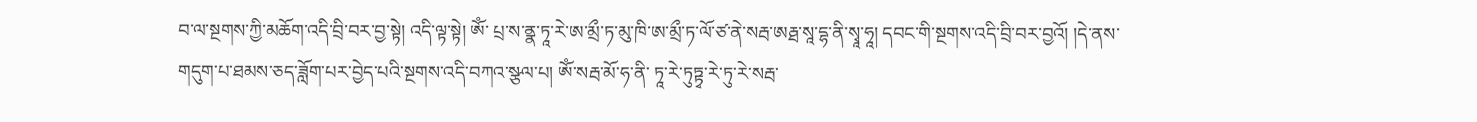བ་ལ་སྔགས་ཀྱི་མཆོག་འདི་བྲི་བར་བྱ་སྟེ། འདི་ལྟ་སྟེ། ཨོཾ་ པྲ་ས་ནྣ་ཏཱ་རེ་ཨ་མྲྀ་ཏ་མུ་ཁི་ཨ་མྲྀ་ཏ་ལོ་ཙ་ནེ་སརྦ་ཨརྠ་སཱ་དྷ་ནི་སྭཱ་ཧཱ། དབང་གི་སྔགས་འདི་བྲི་བར་བྱའོ། །དེ་ནས་གདུག་པ་ཐམས་ཅད་ཟློག་པར་བྱེད་པའི་སྔགས་འདི་བཀའ་སྩལ་པ། ཨོཾ་སརྦ་མོ་ཧ་ནི་ ཏཱ་རེ་ཏུཏྟྭ་རེ་ཏུ་རེ་སརྦ་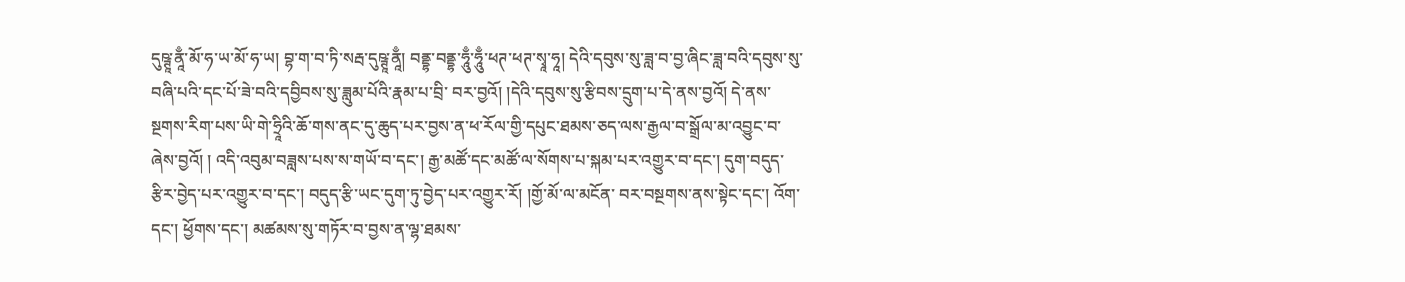དུཥྚཱ་ནཱྃ་མོ་ཧ་ཡ་མོ་ཧ་ཡ། བྷ་ག་བ་ཏི་སརྦ་དུཥྚཱ་ནཱྃ། བནྡྷ་བནྡྷ་ཧཱུྃ་ཧཱུྃ་ཕཊ་ཕཊ་སྭཱ་ཧཱ། དེའི་དབུས་སུ་ཟླ་བ་བྱ་ཞིང་ཟླ་བའི་དབུས་སུ་བཞི་པའི་དང་པོ་ཟེ་བའི་དབྱིབས་སུ་ཟླུམ་པོའི་རྣམ་པ་བྲི་ བར་བྱའོ། །དེའི་དབུས་སུ་རྩིབས་དྲུག་པ་དེ་ནས་བྱའོ། དེ་ནས་སྔགས་རིག་པས་ཡི་གེ་ཧྲཱིའི་ཆོ་གས་ནང་དུ་ཆུད་པར་བྱས་ན་ཕ་རོལ་གྱི་དཔུང་ཐམས་ཅད་ལས་རྒྱལ་བ་སྒྲོལ་མ་འབྱུང་བ་ཞེས་བྱའོ། ། འདི་འབུམ་བཟླས་པས་ས་གཡོ་བ་དང་། རྒྱ་མཚོ་དང་མཚོ་ལ་སོགས་པ་སྐམ་པར་འགྱུར་བ་དང་། དུག་བདུད་རྩིར་བྱེད་པར་འགྱུར་བ་དང་། བདུད་རྩི་ཡང་དུག་ཏུ་བྱེད་པར་འགྱུར་རོ། །གྱོ་མོ་ལ་མངོན་ བར་བསྔགས་ནས་སྟེང་དང་། འོག་དང་། ཕྱོགས་དང་། མཚམས་སུ་གཏོར་བ་བྱས་ན་ལྷ་ཐམས་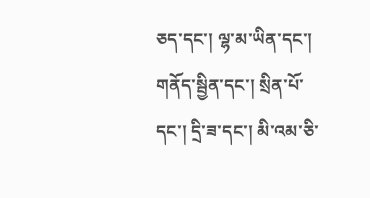ཅད་དང་། ལྷ་མ་ཡིན་དང་། གནོད་སྦྱིན་དང་། སྲིན་པོ་དང་། དྲི་ཟ་དང་། མི་འམ་ཅི་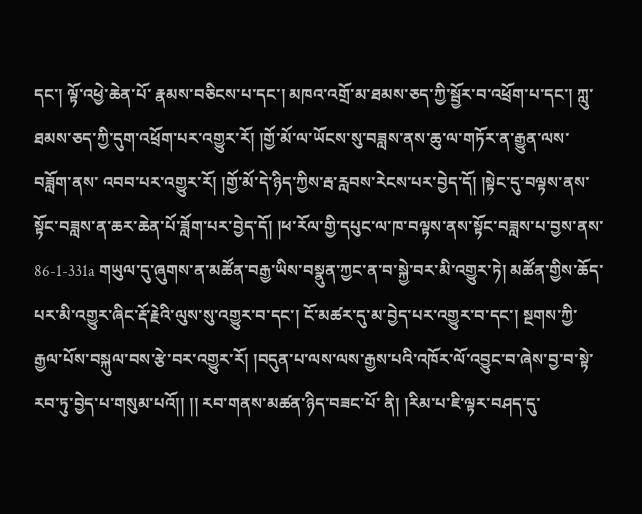དང་། ལྟོ་འཕྱེ་ཆེན་པོ་ རྣམས་བཅིངས་པ་དང་། མཁའ་འགྲོ་མ་ཐམས་ཅད་ཀྱི་སྦྱོར་བ་འཕྲོག་པ་དང་། ཀླུ་ཐམས་ཅད་ཀྱི་དུག་འཕྲོག་པར་འགྱུར་རོ། །གྱོ་མོ་ལ་ཡོངས་སུ་བཟླས་ནས་ཆུ་ལ་གཏོར་ན་རྒྱུན་ལས་བཟློག་ནས་ འབབ་པར་འགྱུར་རོ། །གྱོ་མོ་དེ་ཉིད་ཀྱིས་རྦ་རླབས་རེངས་པར་བྱེད་དོ། །སྟེང་དུ་བལྟས་ནས་སྟོང་བཟླས་ན་ཆར་ཆེན་པོ་ཟློག་པར་བྱེད་དོ། །ཕ་རོལ་གྱི་དཔུང་ལ་ཁ་བལྟས་ནས་སྟོང་བཟླས་པ་བྱས་ནས་ 86-1-331a གཡུལ་དུ་ཞུགས་ན་མཚོན་བརྒྱ་ཡིས་བསྣུན་ཀྱང་ན་བ་སྐྱེ་བར་མི་འགྱུར་ཏེ། མཚོན་གྱིས་ཆོད་པར་མི་འགྱུར་ཞིང་རྡོ་རྗེའི་ལུས་སུ་འགྱུར་བ་དང་། ངོ་མཚར་དུ་མ་བྱེད་པར་འགྱུར་བ་དང་། སྔགས་ཀྱི་རྒྱལ་པོས་བསྐུལ་བས་རྩེ་བར་འགྱུར་རོ། །བདུན་པ་ལས་ལས་རྒྱས་པའི་འཁོར་ལོ་འབྱུང་བ་ཞེས་བྱ་བ་སྟེ་རབ་ཏུ་བྱེད་པ་གསུམ་པའོ།། །། རབ་གནས་མཚན་ཉིད་བཟང་པོ་ ནི། །རིམ་པ་ཇི་ལྟར་བཤད་དུ་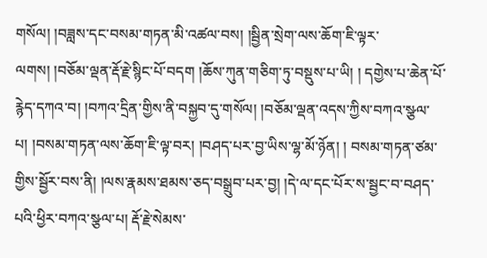གསོལ། །བཟླས་དང་བསམ་གཏན་མི་འཚལ་བས། །སྦྱིན་སྲེག་ལས་ཆོག་ཇི་ལྟར་ལགས། །བཅོམ་ལྡན་རྡོ་རྗེ་སྙིང་པོ་བདག །ཆོས་ཀུན་གཅིག་ཏུ་བསྡུས་པ་ཡི། ། དགྱེས་པ་ཆེན་པོ་རྙེད་དཀའ་བ། །བཀའ་དྲིན་གྱིས་ནི་བསྐྱབ་དུ་གསོལ། །བཅོམ་ལྡན་འདས་ཀྱིས་བཀའ་སྩལ་པ། །བསམ་གཏན་ལས་ཆོག་ཇི་ལྟ་བར། །བཤད་པར་བྱ་ཡིས་ལྷ་མོ་ཉོན། ། བསམ་གཏན་ཙམ་གྱིས་སྦྱོར་བས་ནི། །ལས་རྣམས་ཐམས་ཅད་བསྒྲུབ་པར་བྱ། །དེ་ལ་དང་པོར་ས་སྦྱང་བ་བཤད་པའི་ཕྱིར་བཀའ་སྩལ་པ། རྡོ་རྗེ་སེམས་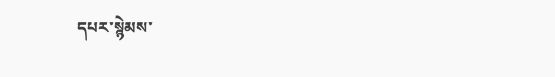དཔར་སྙེམས་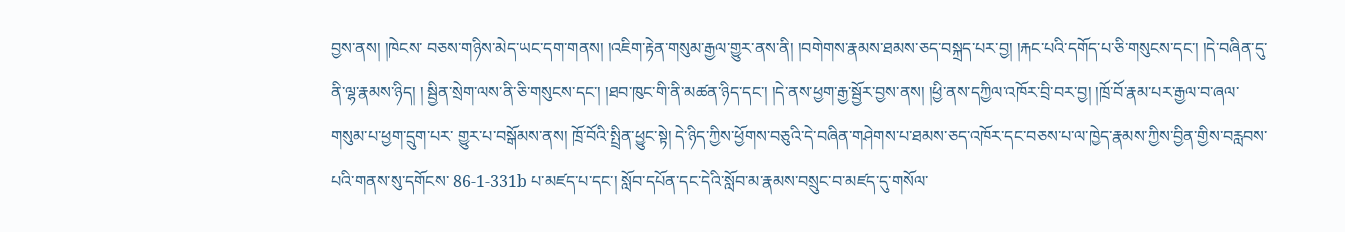བྱས་ནས། །ཁེངས་ བཅས་གཉིས་མེད་ཡང་དག་གནས། །འཇིག་རྟེན་གསུམ་རྒྱལ་གྱུར་ནས་ནི། །བགེགས་རྣམས་ཐམས་ཅད་བསྐྲད་པར་བྱ། །རྐང་པའི་དགོད་པ་ཅི་གསུངས་དང་། །དེ་བཞིན་དུ་ནི་ལྷ་རྣམས་ཉིད། ། སྦྱིན་སྲེག་ལས་ནི་ཅི་གསུངས་དང་། །ཐབ་ཁུང་གི་ནི་མཚན་ཉིད་དང་། །དེ་ནས་ཕྱག་རྒྱ་སྦྱོར་བྱས་ནས། །ཕྱི་ནས་དཀྱིལ་འཁོར་བྲི་བར་བྱ། །ཁྲོ་བོ་རྣམ་པར་རྒྱལ་བ་ཞལ་གསུམ་པ་ཕྱག་དྲུག་པར་ གྱུར་པ་བསྒོམས་ནས། ཁྲོ་བོའི་སྤྲིན་ཕྱུང་སྟེ། དེ་ཉིད་ཀྱིས་ཕྱོགས་བཅུའི་དེ་བཞིན་གཤེགས་པ་ཐམས་ཅད་འཁོར་དང་བཅས་པ་ལ་ཁྱེད་རྣམས་ཀྱིས་བྱིན་གྱིས་བརླབས་པའི་གནས་སུ་དགོངས་ 86-1-331b པ་མཛད་པ་དང་། སློབ་དཔོན་དང་དེའི་སློབ་མ་རྣམས་བསྲུང་བ་མཛད་དུ་གསོལ་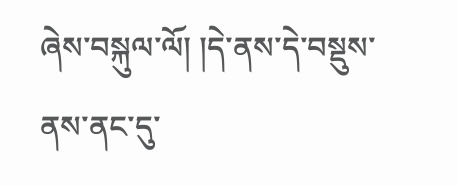ཞེས་བསྐུལ་ལོ། །དེ་ནས་དེ་བསྡུས་ནས་ནང་དུ་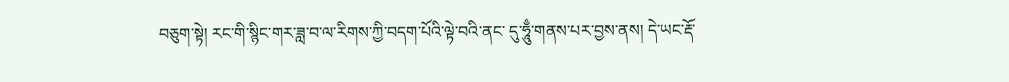བཅུག་སྟེ། རང་གི་སྙིང་གར་ཟླ་བ་ལ་རིགས་ཀྱི་བདག་པོའི་ལྟེ་བའི་ནང་ དུ་ཧཱུྃ་གནས་པར་བྱས་ནས། དེ་ཡང་རྡོ་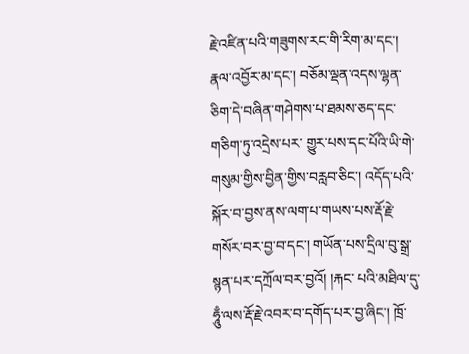རྗེ་འཛིན་པའི་གཟུགས་རང་གི་རིག་མ་དང་། རྣལ་འབྱོར་མ་དང་། བཅོམ་ལྡན་འདས་ལྷན་ཅིག་དེ་བཞིན་གཤེགས་པ་ཐམས་ཅད་དང་གཅིག་ཏུ་འདྲེས་པར་ གྱུར་པས་དང་པོའི་ཡི་གེ་གསུམ་གྱིས་བྱིན་གྱིས་བརླབ་ཅིང་། འདོད་པའི་སྐོར་བ་བྱས་ནས་ལག་པ་གཡས་པས་རྡོ་རྗེ་གསོར་བར་བྱ་བ་དང་། གཡོན་པས་དྲིལ་བུ་སྒྲ་སྙན་པར་དཀྲོལ་བར་བྱའོ། །རྐང་ པའི་མཐིལ་དུ་ཧཱུྃ་ལས་རྡོ་རྗེ་འབར་བ་དགོད་པར་བྱ་ཞིང་། ཁྲོ་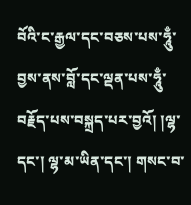བོའི་ང་རྒྱལ་དང་བཅས་པས་ཧཱུྃ་བྱས་ནས་བློ་དང་ལྡན་པས་ཧཱུྃ་བརྗོད་པས་བསྐྲད་པར་བྱའོ། །ལྷ་དང་། ལྷ་མ་ཡིན་དང་། གསང་བ་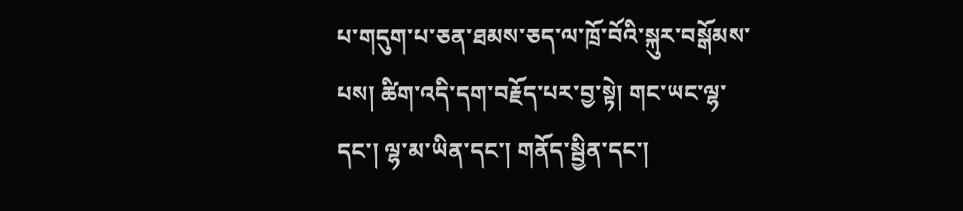པ་གདུག་པ་ཅན་ཐམས་ཅད་ལ་ཁྲོ་བོའི་སྐུར་བསྒོམས་པས། ཚིག་འདི་དག་བརྗོད་པར་བྱ་སྟེ། གང་ཡང་ལྷ་དང་། ལྷ་མ་ཡིན་དང་། གནོད་སྦྱིན་དང་།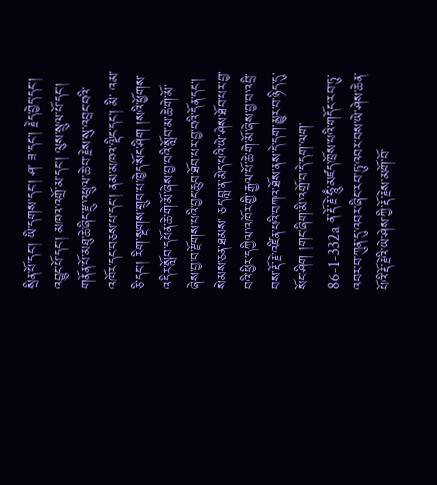སྲིན་པོ་དང་། ཡི་དགས་དང་། ཤ་ ཟ་དང་། རྗེད་བྱེད་དང་། འབྱུང་པོ་དང་། མཁའ་འགྲོ་མ་དང་། ལུས་སྲུལ་པོ་དང་། གནོན་པོ་མཐུ་ཆེ་ཞིང་རྫུ་འཕྲུལ་ཆེ་བ་རྗེས་སུ་འབྲང་བའི་འཁོར་དང་བཅས་པ་དང་། ནམ་མཁའ་ལྡིང་དང་། མི་ འམ་ཅི་དང་། རིག་སྔགས་གྲུབ་པ་ཁྱེད་སོང་ཤིག །སའི་ཕྱོགས་འདིར་སློབ་དཔོན་ཆེ་གེ་མོ་ཞེས་བྱ་བའི་སློབ་མ་ཆེ་གེ་མོ་ཞེས་བྱ་བ་རྫོགས་པའི་བྱང་ཆུབ་ཐོབ་པར་བྱ་བའི་དོན་དང་། སེམས་ཅན་ཐམས་ ཅད་བླ་ན་མེད་པའི་ཡེ་ཤེས་ཐོབ་པར་བྱ་བའི་ཕྱིར་དཀྱིལ་འཁོར་གྱི་རྒྱལ་པོ་ཆེ་གེ་མོ་ཞེས་བྱ་བ་འབྲི་བས་རྡོ་རྗེ་འཛིན་པའི་བཀའ་ཐོས་ནས་དེ་དག་མྱུར་བ་ཉིད་དུ་སོང་ཤིག །གང་ཞིག་མི་འགྲོ་བ་དེ་དག་ལག་ 86-1-332a ན་རྡོ་རྗེ་ཧཱུྃ་མཛད་ཁྲོས་པའི་གདོང་རབ་ཏུ་འབར་བ་ཀུན་དུ་འབར་ཞིང་རབ་ཏུ་འབར་བས་ཡེ་ཤེས་ཆེན་པོའི་རྡོ་རྗེའི་ཡེ་ཤེས་ཀྱི་རྡོ་རྗེས་མགོ་བོ་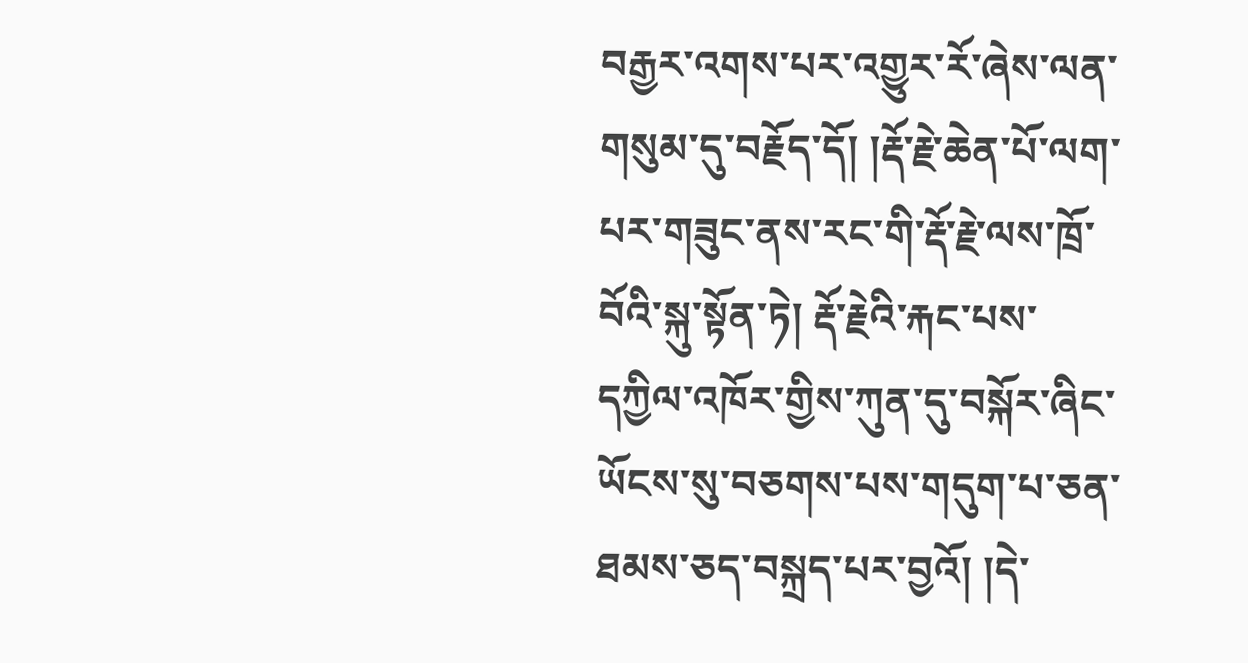བརྒྱར་འགས་པར་འགྱུར་རོ་ཞེས་ལན་ གསུམ་དུ་བརྗོད་དོ། །རྡོ་རྗེ་ཆེན་པོ་ལག་པར་གཟུང་ནས་རང་གི་རྡོ་རྗེ་ལས་ཁྲོ་བོའི་སྐུ་སྟོན་ཏེ། རྡོ་རྗེའི་རྐང་པས་དཀྱིལ་འཁོར་གྱིས་ཀུན་དུ་བསྐོར་ཞིང་ཡོངས་སུ་བཅགས་པས་གདུག་པ་ཅན་ ཐམས་ཅད་བསྐྲད་པར་བྱའོ། །དེ་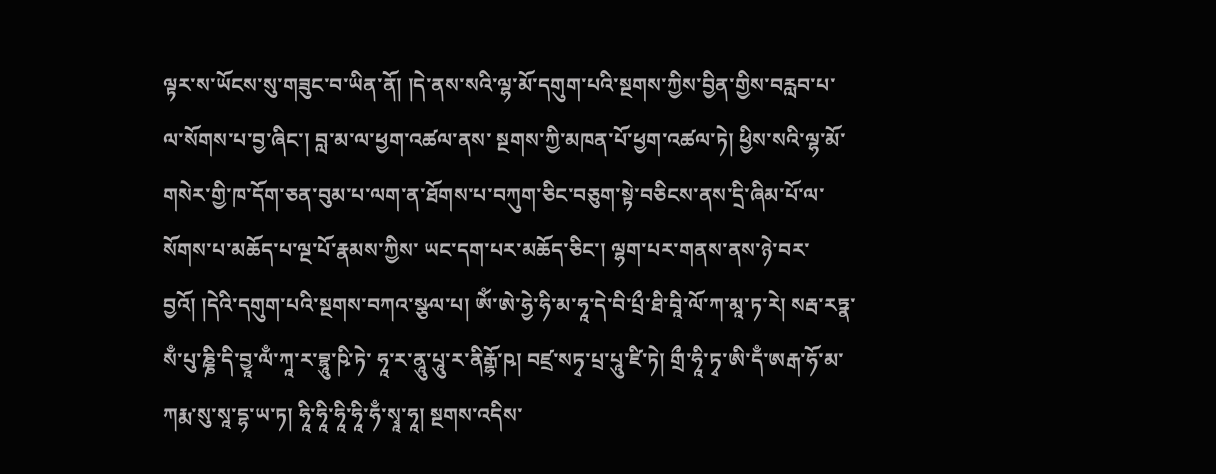ལྟར་ས་ཡོངས་སུ་གཟུང་བ་ཡིན་ནོ། །དེ་ནས་སའི་ལྷ་མོ་དགུག་པའི་སྔགས་ཀྱིས་བྱིན་གྱིས་བརླབ་པ་ལ་སོགས་པ་བྱ་ཞིང་། བླ་མ་ལ་ཕྱག་འཚལ་ནས་ སྔགས་ཀྱི་མཁན་པོ་ཕྱག་འཚལ་ཏེ། ཕྱིས་སའི་ལྷ་མོ་གསེར་གྱི་ཁ་དོག་ཅན་བུམ་པ་ལག་ན་ཐོགས་པ་བཀུག་ཅིང་བཅུག་སྟེ་བཅིངས་ནས་དྲི་ཞིམ་པོ་ལ་སོགས་པ་མཆོད་པ་ལྔ་པོ་རྣམས་ཀྱིས་ ཡང་དག་པར་མཆོད་ཅིང་། ལྷག་པར་གནས་ནས་ཉེ་བར་བྱའོ། །དེའི་དགུག་པའི་སྔགས་བཀའ་སྩལ་པ། ཨོཾ་ཨེ་ཧྱེ་ཧི་མ་ཧཱ་དེ་བི་པྲྀ་ཐི་བཱི་ལོ་ཀ་མཱ་ཏ་རེ། སརྦ་རཏྣ་སྃ་པུ་ཎྞི་དི་བྱཱ་ལྃ་ཀཱ་ར་བྷཱུ་ཥི་ཏེ་ ཧཱ་ར་ནཱུ་པཱུ་ར་ནིརྒྷོ་ཥ། བཛྲ་སཏྭ་པྲ་པཱུ་ཛི་ཏེ། གྲྀ་ཧཱི་ཏྭ་ཨི་དྃ་ཨརྒ་ཧོ་མ་ཀརྨ་སུ་སཱ་དྷ་ཡ་ཏ། ཧཱི་ཧཱི་ཧཱི་ཧཱི་ཧྃ་སྭཱ་ཧཱ། སྔགས་འདིས་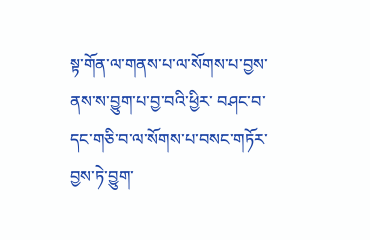སྟ་གོན་ལ་གནས་པ་ལ་སོགས་པ་བྱས་ནས་ས་བྱུག་པ་བྱ་བའི་ཕྱིར་ བཤང་བ་དང་གཅི་བ་ལ་སོགས་པ་བསང་གཏོར་བྱས་ཏེ་བྱུག་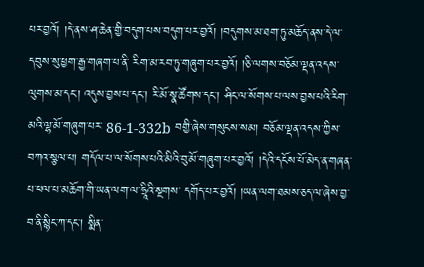པར་བྱའོ། །དེ་ནས་ཤ་ཆེན་གྱི་བདུག་པས་བདུག་པར་བྱའོ། །བདུགས་མ་ཐག་ཏུ་མཆོད་ནས་དེ་ལ་དབུས་སུ་ཕྱག་རྒྱ་གཞག་པ་ནི་ རིག་མ་རབ་ཏུ་གཞུག་པར་བྱའོ། །ཅི་ལགས་བཅོམ་ལྡན་འདས་ལུགས་མ་དང་། འདུས་བྱས་པ་དང་། རི་མོ་སྣ་ཚོགས་དང་། ཤིང་ལ་སོགས་པ་ལས་བྱས་པའི་རིག་མའི་ལྷ་མོ་གཞུག་པར་ 86-1-332b བགྱི་ཞེས་གསུངས་སམ། བཅོམ་ལྡན་འདས་ཀྱིས་བཀའ་སྩལ་པ། གདོལ་པ་ལ་སོགས་པའི་མིའི་བུ་མོ་གཞུག་པར་བྱའོ། །དེའི་དངོས་པོ་མེད་ན་གཞན་པ་ཕལ་པ་མཆོག་གི་ཡན་ལག་ལ་ཧྲཱིའི་སྔགས་ དགོད་པར་བྱའོ། །ཡན་ལག་ཐམས་ཅད་ལ་ཞེས་བྱ་བ་ནི་སྙིང་ཀ་དང་། སྨིན་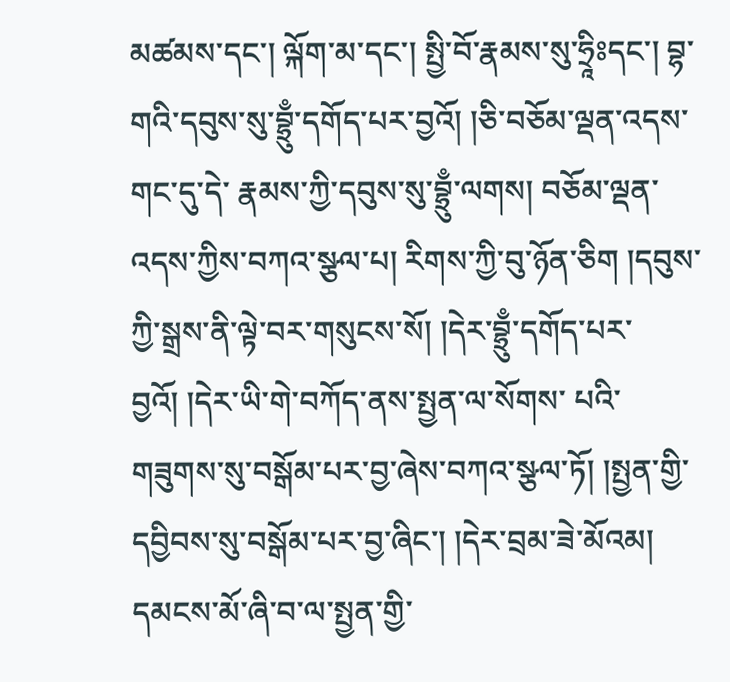མཚམས་དང་། ལྐོག་མ་དང་། སྤྱི་བོ་རྣམས་སུ་ཧྲཱིཿདང་། བྷ་གའི་དབུས་སུ་བྷྲུྃ་དགོད་པར་བྱའོ། །ཅི་བཅོམ་ལྡན་འདས་གང་དུ་དེ་ རྣམས་ཀྱི་དབུས་སུ་བྷྲུྃ་ལགས། བཅོམ་ལྡན་འདས་ཀྱིས་བཀའ་སྩལ་པ། རིགས་ཀྱི་བུ་ཉོན་ཅིག །དབུས་ཀྱི་སྒྲས་ནི་ལྟེ་བར་གསུངས་སོ། །དེར་བྷྲུྃ་དགོད་པར་བྱའོ། །དེར་ཡི་གེ་བཀོད་ནས་སྤྱན་ལ་སོགས་ པའི་གཟུགས་སུ་བསྒོམ་པར་བྱ་ཞེས་བཀའ་སྩལ་ཏོ། །སྤྱན་གྱི་དབྱིབས་སུ་བསྒོམ་པར་བྱ་ཞིང་། །དེར་བྲམ་ཟེ་མོའམ། དམངས་མོ་ཞི་བ་ལ་སྤྱན་གྱི་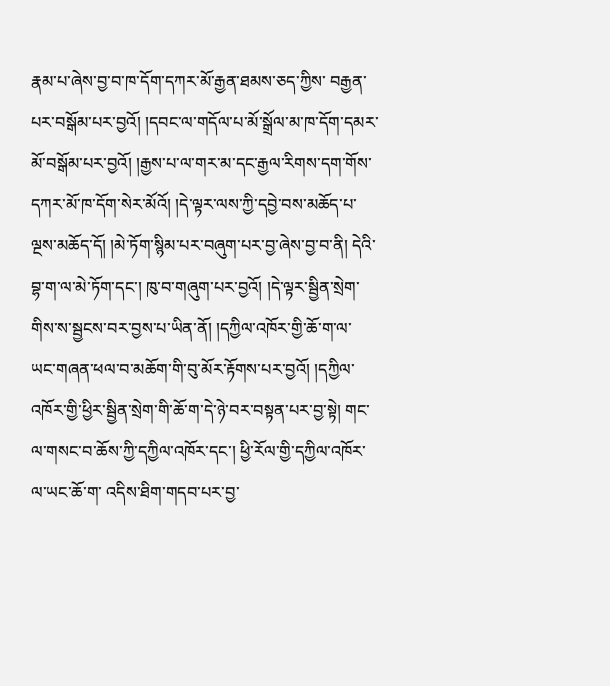རྣམ་པ་ཞེས་བྱ་བ་ཁ་དོག་དཀར་མོ་རྒྱན་ཐམས་ཅད་ཀྱིས་ བརྒྱན་པར་བསྒོམ་པར་བྱའོ། །དབང་ལ་གདོལ་པ་མོ་སྒྲོལ་མ་ཁ་དོག་དམར་མོ་བསྒོམ་པར་བྱའོ། །རྒྱས་པ་ལ་གར་མ་དང་རྒྱལ་རིགས་དག་གོས་དཀར་མོ་ཁ་དོག་སེར་མོའོ། །དེ་ལྟར་ལས་ཀྱི་དབྱེ་བས་མཆོད་པ་ ལྔས་མཆོད་དོ། །མེ་ཏོག་སྙིམ་པར་བཞུག་པར་བྱ་ཞེས་བྱ་བ་ནི། དེའི་བྷ་ག་ལ་མེ་ཏོག་དང་། ཁུ་བ་གཞུག་པར་བྱའོ། །དེ་ལྟར་སྦྱིན་སྲེག་གིས་ས་སྦྱངས་བར་བྱས་པ་ཡིན་ནོ། །དཀྱིལ་འཁོར་གྱི་ཆོ་ག་ལ་ ཡང་གཞན་ཕལ་བ་མཆོག་གི་བུ་མོར་རྟོགས་པར་བྱའོ། །དཀྱིལ་འཁོར་གྱི་ཕྱིར་སྦྱིན་སྲེག་གི་ཆོ་ག་དེ་ཉེ་བར་བསྟན་པར་བྱ་སྟེ། གང་ལ་གསང་བ་ཆོས་ཀྱི་དཀྱིལ་འཁོར་དང་། ཕྱི་རོལ་གྱི་དཀྱིལ་འཁོར་ལ་ཡང་ཆོ་ག་ འདིས་ཐིག་གདབ་པར་བྱ་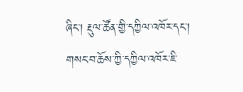ཞིང་། རྡུལ་ཚོན་གྱི་དཀྱིལ་འཁོར་དང་། གསང་བ་ཆོས་ཀྱི་དཀྱིལ་འཁོར་ཇི་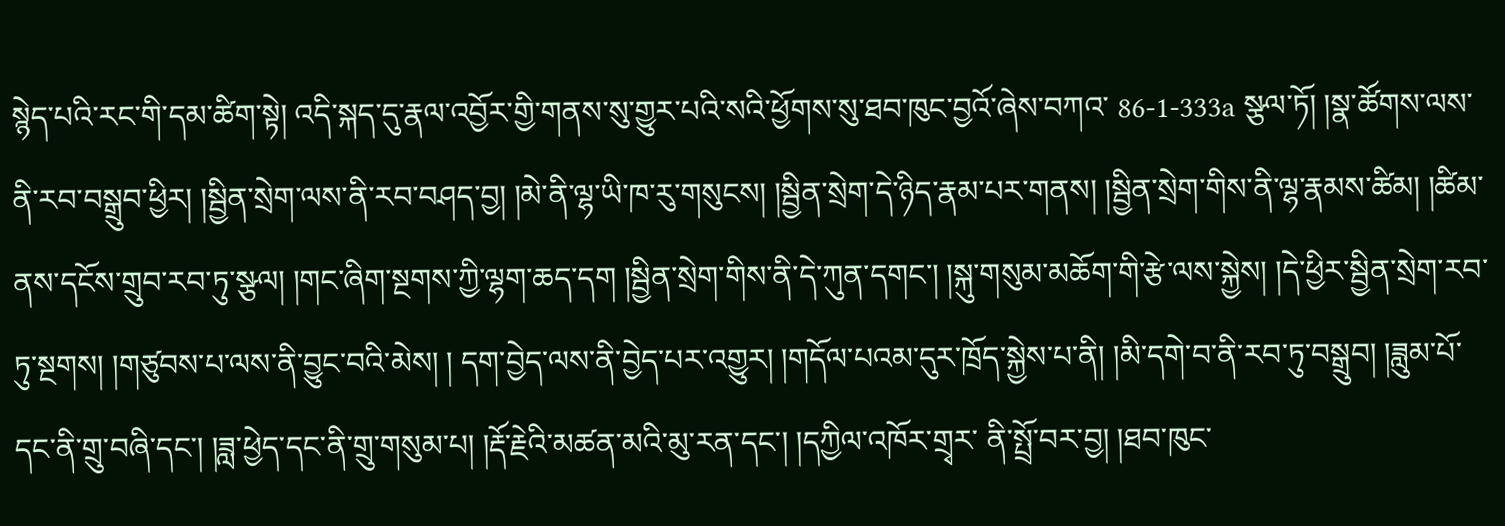སྙེད་པའི་རང་གི་དམ་ཚིག་སྟེ། འདི་སྐད་དུ་རྣལ་འབྱོར་གྱི་གནས་སུ་གྱུར་པའི་སའི་ཕྱོགས་སུ་ཐབ་ཁུང་བྱའོ་ཞེས་བཀའ་ 86-1-333a སྩལ་ཏོ། །སྣ་ཚོགས་ལས་ནི་རབ་བསྒྲུབ་ཕྱིར། །སྦྱིན་སྲེག་ལས་ནི་རབ་བཤད་བྱ། །མེ་ནི་ལྷ་ཡི་ཁ་རུ་གསུངས། །སྦྱིན་སྲེག་དེ་ཉིད་རྣམ་པར་གནས། །སྦྱིན་སྲེག་གིས་ནི་ལྷ་རྣམས་ཚིམ། །ཚིམ་ ནས་དངོས་གྲུབ་རབ་ཏུ་སྩལ། །གང་ཞིག་སྔགས་ཀྱི་ལྷག་ཆད་དག །སྦྱིན་སྲེག་གིས་ནི་དེ་ཀུན་དགང་། །སྐུ་གསུམ་མཆོག་གི་རྩེ་ལས་སྐྱེས། །དེ་ཕྱིར་སྦྱིན་སྲེག་རབ་ཏུ་སྔགས། །གཙུབས་པ་ལས་ནི་བྱུང་བའི་མེས། ། དག་བྱེད་ལས་ནི་བྱེད་པར་འགྱུར། །གདོལ་པའམ་དུར་ཁྲོད་སྐྱེས་པ་ནི། །མི་དགེ་བ་ནི་རབ་ཏུ་བསྒྲུབ། །ཟླུམ་པོ་དང་ནི་གྲུ་བཞི་དང་། །ཟླ་ཕྱེད་དང་ནི་གྲུ་གསུམ་པ། །རྡོ་རྗེའི་མཚན་མའི་མུ་རན་དང་། །དཀྱིལ་འཁོར་གྲྭར་ ནི་སྤྲོ་བར་བྱ། །ཐབ་ཁུང་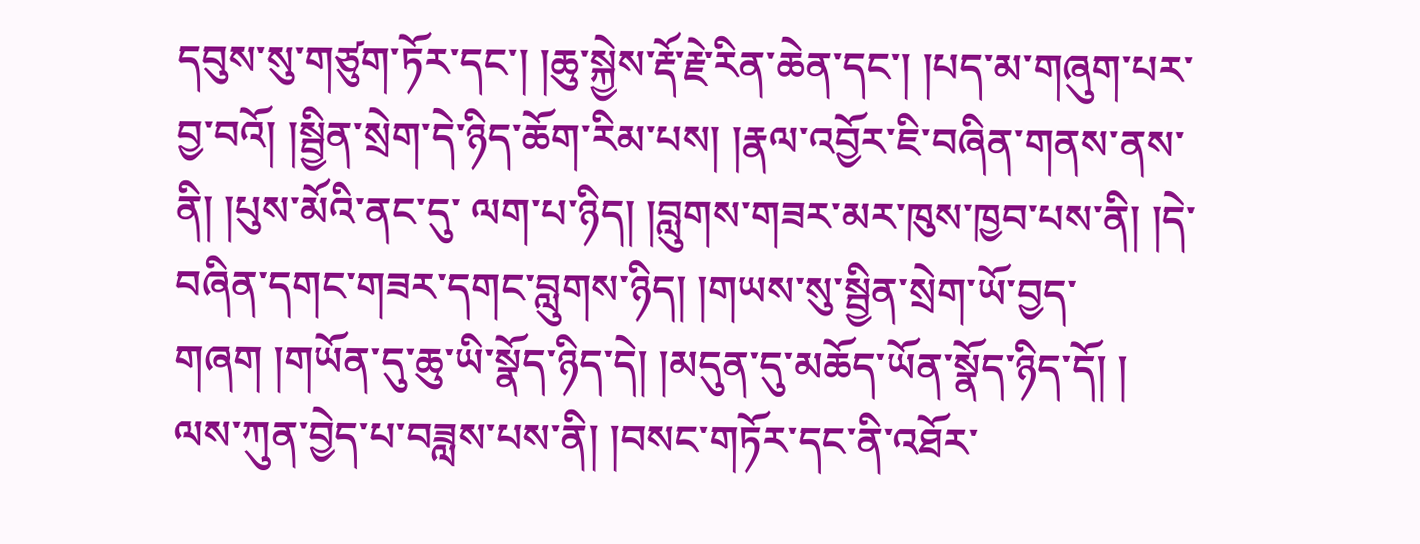དབུས་སུ་གཙུག་ཏོར་དང་། །ཆུ་སྐྱེས་རྡོ་རྗེ་རིན་ཆེན་དང་། །པད་མ་གཞུག་པར་བྱ་བའོ། །སྦྱིན་སྲེག་དེ་ཉིད་ཆོག་རིམ་པས། །རྣལ་འབྱོར་ཇི་བཞིན་གནས་ནས་ནི། །པུས་མོའི་ནང་དུ་ ལག་པ་ཉིད། །བླུགས་གཟར་མར་ཁུས་ཁྱབ་པས་ནི། །དེ་བཞིན་དགང་གཟར་དགང་བླུགས་ཉིད། །གཡས་སུ་སྦྱིན་སྲེག་ཡོ་བྱད་གཞག །གཡོན་དུ་ཆུ་ཡི་སྣོད་ཉིད་དེ། །མདུན་དུ་མཆོད་ཡོན་སྣོད་ཉིད་དོ། ། ལས་ཀུན་བྱེད་པ་བཟླས་པས་ནི། །བསང་གཏོར་དང་ནི་འཐོར་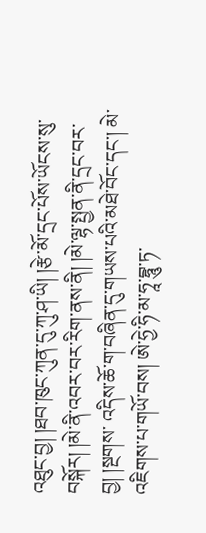འཐུང་བྱ། །ཐབ་ཁུང་ཀུན་དུ་ཀུ་ཤ་ཡི། །རྩེ་མོ་དྲང་པོས་ཡོངས་སུ་བསྐོར། །མེ་ནི་འབར་བར་རིག་ནས་ནི། །མེ་ལྷ་སྤྱན་ནི་དྲང་བར་བྱ། །སྔགས་ འདིས་ཆོ་ག་བཞིན་དུ་གཡས་པའི་མཐེ་བོང་དང་། མེ་འཇིགས་པ་གཡོ་བས། ཨེ་ཧྱེ་ཧི་མ་ཧཱ་བྷཱུ་ཏ་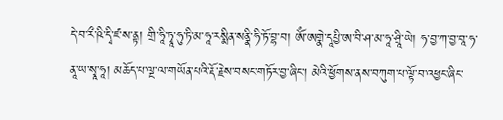དེ་བ་རྀ་ཥི་དྭི་ཛ་ས་ནྟ། གྲི་ཧཱི་ཏྭཱ་ཧུ་ཏི་མ་ཧཱ་རསྨིན་སནྣི་ཧི་ཏོ་བྷ་བ། ཨོཾ་ཨགྣེ་དཱཔྱི་ཨ་བི་ཤ་མ་ཧཱ་ཤྲཱི་ཡེ། ཧ་བྱ་ཀ་བྱ་བཱ་ཧ་ནཱ་ཡ་སྭཱ་ཧཱ། མཆོད་པ་ལྔ་ལ་གཡོན་པའི་རྡོ་རྗེས་བསང་གཏོར་བྱ་ཞིང་། མེའི་ཕྱོགས་ནས་བཀུག་པ་ལྟོ་བ་འཕྱང་ཞིང་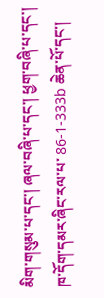མིག་གསུམ་པ་དང་། ཞལ་བཞི་པ་དང་། ཕྱག་བཞི་པ་དང་། ཁ་དོག་དམར་ཞིང་རལ་པ་ 86-1-333b ཆེན་པོ་དང་།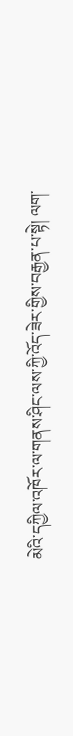མེའི་དཀྱིལ་འཁོར་ལ་གནས་ཤིང་ལས་ཀྱི་འོད་ཟེར་གྱིས་བརྒྱན་པ་སྟེ། ལག་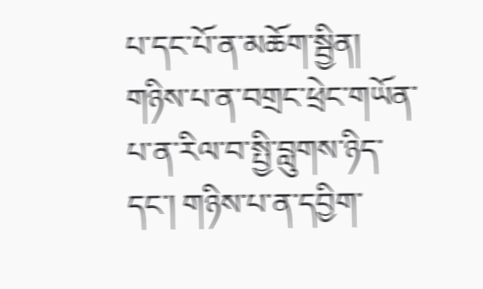པ་དང་པོ་ན་མཆོག་སྦྱིན། གཉིས་པ་ན་བགྲང་ཕྲེང་གཡོན་པ་ན་རིལ་བ་སྤྱི་བླུགས་ཉིད་དང་། གཉིས་པ་ན་དབྱིག་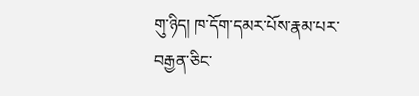གུ་ཉིད། ཁ་དོག་དམར་པོས་རྣམ་པར་བརྒྱན་ཅིང་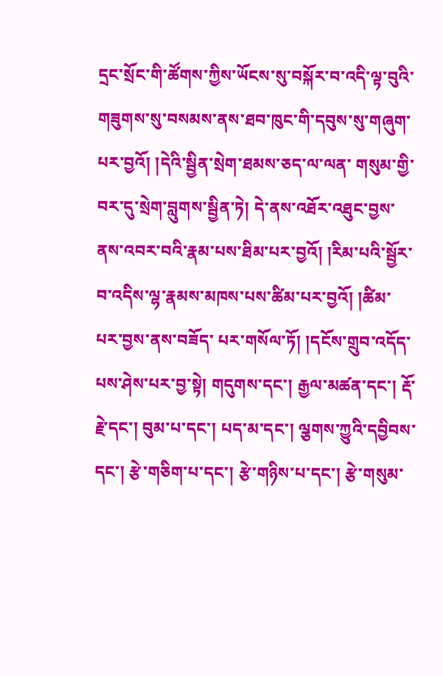དྲང་སྲོང་གི་ཚོགས་ཀྱིས་ཡོངས་སུ་བསྐོར་བ་འདི་ལྟ་བུའི་གཟུགས་སུ་བསམས་ནས་ཐབ་ཁུང་གི་དབུས་སུ་གཞུག་པར་བྱའོ། །དེའི་སྦྱིན་སྲེག་ཐམས་ཅད་ལ་ལན་ གསུམ་གྱི་བར་དུ་སྲེག་བླུགས་སྦྱིན་ཏེ། དེ་ནས་འཐོར་འཐུང་བྱས་ནས་འབར་བའི་རྣམ་པས་ཐིམ་པར་བྱའོ། །རིམ་པའི་སྦྱོར་བ་འདིས་ལྷ་རྣམས་མཁས་པས་ཚིམ་པར་བྱའོ། །ཚིམ་པར་བྱས་ནས་བཟོད་ པར་གསོལ་ཏོ། །དངོས་གྲུབ་འདོད་པས་ཤེས་པར་བྱ་སྟེ། གདུགས་དང་། རྒྱལ་མཚན་དང་། རྡོ་རྗེ་དང་། བུམ་པ་དང་། པད་མ་དང་། ལྕགས་ཀྱུའི་དབྱིབས་དང་། རྩེ་གཅིག་པ་དང་། རྩེ་གཉིས་པ་དང་། རྩེ་གསུམ་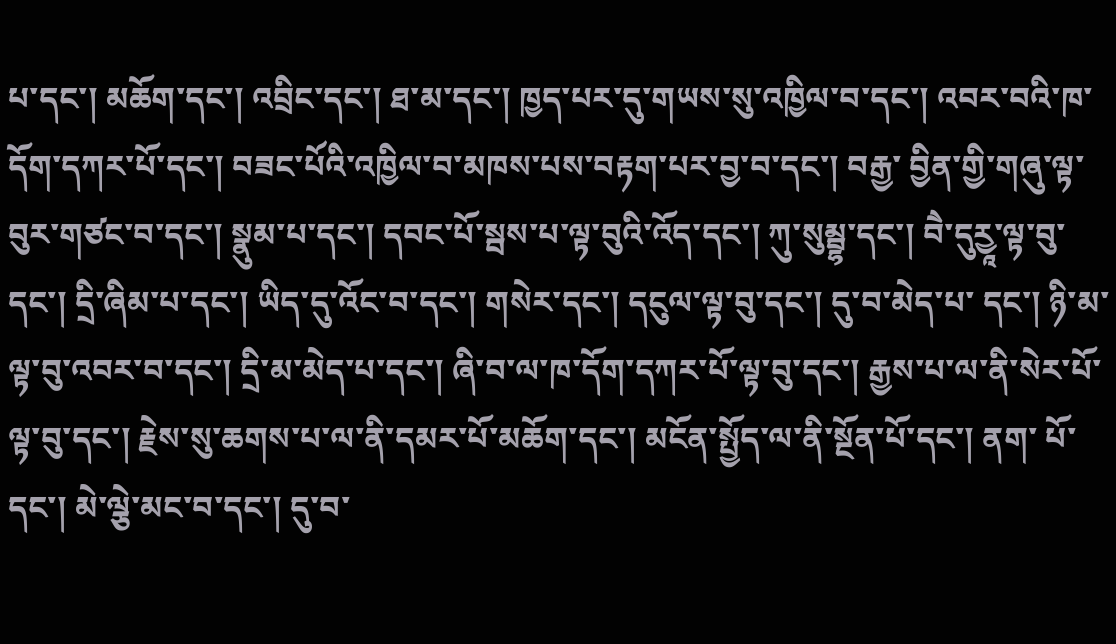པ་དང་། མཆོག་དང་། འབྲིང་དང་། ཐ་མ་དང་། ཁྱད་པར་དུ་གཡས་སུ་འཁྱིལ་བ་དང་། འབར་བའི་ཁ་དོག་དཀར་པོ་དང་། བཟང་པོའི་འཁྱིལ་བ་མཁས་པས་བརྟག་པར་བྱ་བ་དང་། བརྒྱ་ བྱིན་གྱི་གཞུ་ལྟ་བུར་གཙང་བ་དང་། སྣུམ་པ་དང་། དབང་པོ་སྦས་པ་ལྟ་བུའི་འོད་དང་། ཀུ་སུམྦྷ་དང་། བཻ་དུརྱཱ་ལྟ་བུ་དང་། དྲི་ཞིམ་པ་དང་། ཡིད་དུ་འོང་བ་དང་། གསེར་དང་། དངུལ་ལྟ་བུ་དང་། དུ་བ་མེད་པ་ དང་། ཉི་མ་ལྟ་བུ་འབར་བ་དང་། དྲི་མ་མེད་པ་དང་། ཞི་བ་ལ་ཁ་དོག་དཀར་པོ་ལྟ་བུ་དང་། རྒྱས་པ་ལ་ནི་སེར་པོ་ལྟ་བུ་དང་། རྗེས་སུ་ཆགས་པ་ལ་ནི་དམར་པོ་མཆོག་དང་། མངོན་སྤྱོད་ལ་ནི་སྔོན་པོ་དང་། ནག་ པོ་དང་། མེ་ལྕེ་མང་བ་དང་། དུ་བ་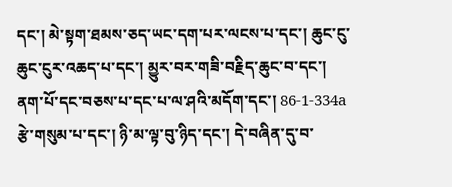དང་། མེ་སྟག་ཐམས་ཅད་ཡང་དག་པར་ལངས་པ་དང་། ཆུང་ངུ་ཆུང་ངུར་འཆད་པ་དང་། མྱུར་བར་གཟི་བརྗིད་ཆུང་བ་དང་། ནག་པོ་དང་བཅས་པ་དང་པ་ལ་ཤའི་མདོག་དང་། 86-1-334a རྩེ་གསུམ་པ་དང་། ཉི་མ་ལྟ་བུ་ཉིད་དང་། དེ་བཞིན་དུ་བ་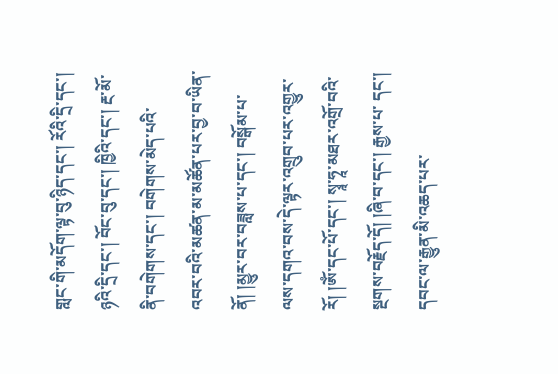གླང་གི་མདོག་ལྟ་བུ་ཉིད་དང་། རོའི་དྲི་དང་། ཉའི་དྲི་དང་། བོང་བུ་དང་། ཁྱིའི་དང་། རྔ་མོ་ནི་བགེགས་དང་། བགེགས་མེད་པའི་ འབར་བའི་མཚན་མ་མཚོན་པར་བྱ་བ་ཡིན་ནོ། །མྱུར་བར་བཟླས་པ་དང་། བསྒོམ་པ་ལས་དགའ་བས་དེ་ལྟར་འགྲུབ་པར་འགྱུར་རོ། །ཨོཾ་དང་པོ་དང་། སྭཱ་ཧཱ་མཐར་འགྲོ་བའི་སྔགས་བརྗོད་དོ། །ཞི་བ་དང་། རྒྱས་པ་ དང་། དབང་ལ་རྒྱུན་མི་འཆད་པར་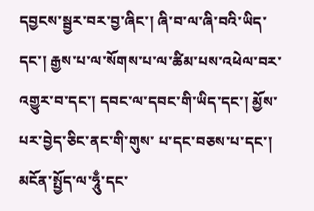དབྱངས་སྦྱར་བར་བྱ་ཞིང་། ཞི་བ་ལ་ཞི་བའི་ཡིད་དང་། རྒྱས་པ་ལ་སོགས་པ་ལ་ཚིམ་པས་འཕེལ་བར་འགྱུར་བ་དང་། དབང་ལ་དབང་གི་ཡིད་དང་། མྱོས་པར་བྱེད་ཅིང་ནང་གི་གུས་ པ་དང་བཅས་པ་དང་། མངོན་སྤྱོད་ལ་ཧཱུྃ་དང་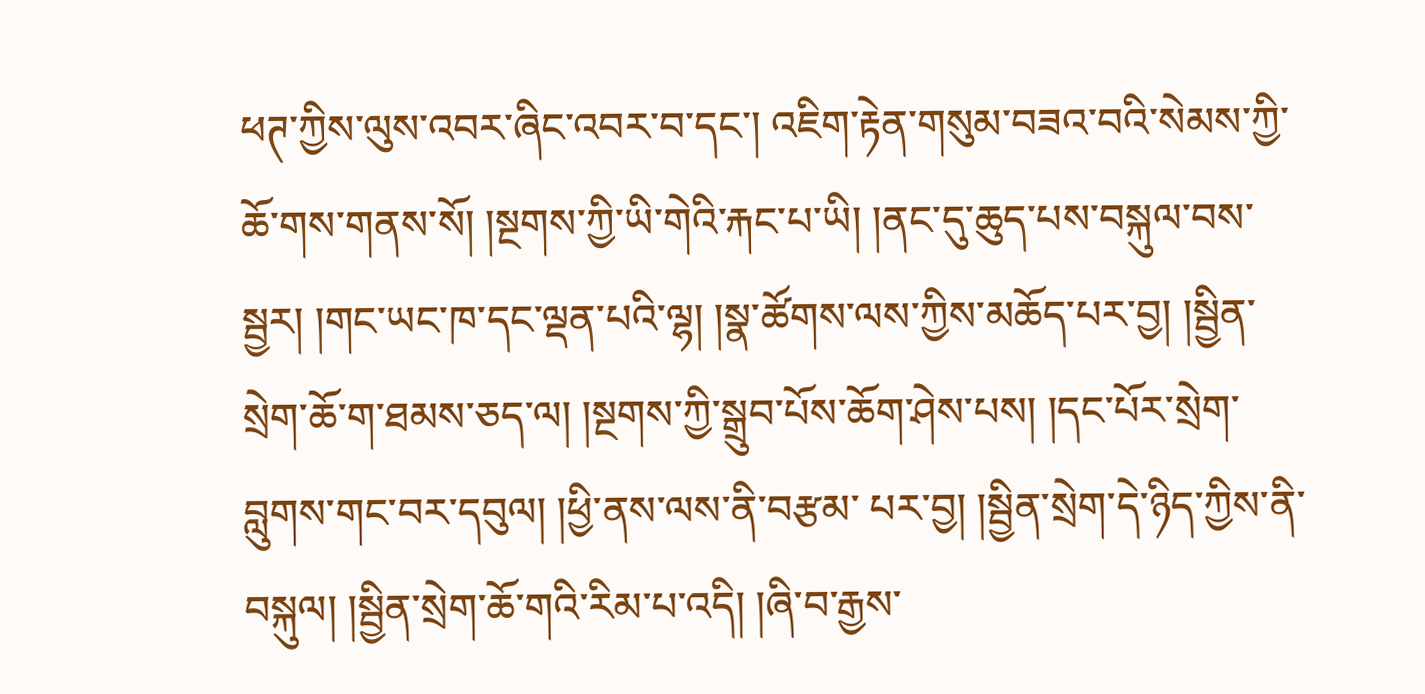ཕཊ་ཀྱིས་ལུས་འབར་ཞིང་འབར་བ་དང་། འཇིག་རྟེན་གསུམ་བཟའ་བའི་སེམས་ཀྱི་ཆོ་གས་གནས་སོ། །སྔགས་ཀྱི་ཡི་གེའི་རྐང་པ་ཡི། །ནང་དུ་ཆུད་པས་བསྐུལ་བས་ སྦྱར། །གང་ཡང་ཁ་དང་ལྡན་པའི་ལྷ། །སྣ་ཚོགས་ལས་ཀྱིས་མཆོད་པར་བྱ། །སྦྱིན་སྲེག་ཆོ་ག་ཐམས་ཅད་ལ། །སྔགས་ཀྱི་སྒྲུབ་པོས་ཆོག་ཤེས་པས། །དང་པོར་སྲེག་བླུགས་གང་བར་དབུལ། །ཕྱི་ནས་ལས་ནི་བརྩམ་ པར་བྱ། །སྦྱིན་སྲེག་དེ་ཉིད་ཀྱིས་ནི་བསྐུལ། །སྦྱིན་སྲེག་ཆོ་གའི་རིམ་པ་འདི། །ཞི་བ་རྒྱས་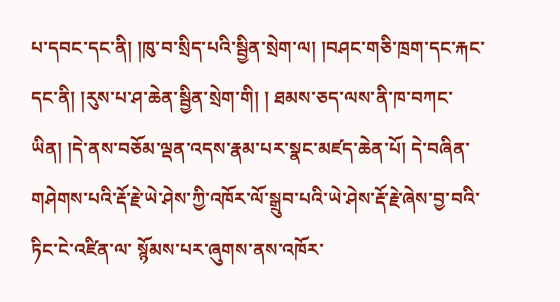པ་དབང་དང་ནི། །ཁུ་བ་སྲིད་པའི་སྦྱིན་སྲེག་ལ། །བཤང་གཅི་ཁྲག་དང་རྐང་དང་ནི། །རུས་པ་ཤ་ཆེན་སྦྱིན་སྲེག་གི། ། ཐམས་ཅད་ལས་ནི་ཁ་བཀང་ཡིན། །དེ་ནས་བཅོམ་ལྡན་འདས་རྣམ་པར་སྣང་མཛད་ཆེན་པོ། དེ་བཞིན་གཤེགས་པའི་རྡོ་རྗེ་ཡེ་ཤེས་ཀྱི་འཁོར་ལོ་སྒྲུབ་པའི་ཡེ་ཤེས་རྡོ་རྗེ་ཞེས་བྱ་བའི་ཏིང་ངེ་འཛིན་ལ་ སྙོམས་པར་ཞུགས་ནས་འཁོར་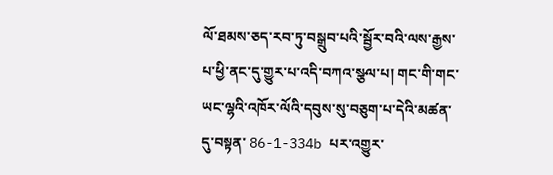ལོ་ཐམས་ཅད་རབ་ཏུ་བསྒྲུབ་པའི་སྦྱོར་བའི་ལས་རྒྱས་པ་ཕྱི་ནང་དུ་གྱུར་པ་འདི་བཀའ་སྩལ་པ། གང་གི་གང་ཡང་ལྷའི་འཁོར་ལོའི་དབུས་སུ་བཅུག་པ་དེའི་མཚན་དུ་བསྟན་ 86-1-334b པར་འགྱུར་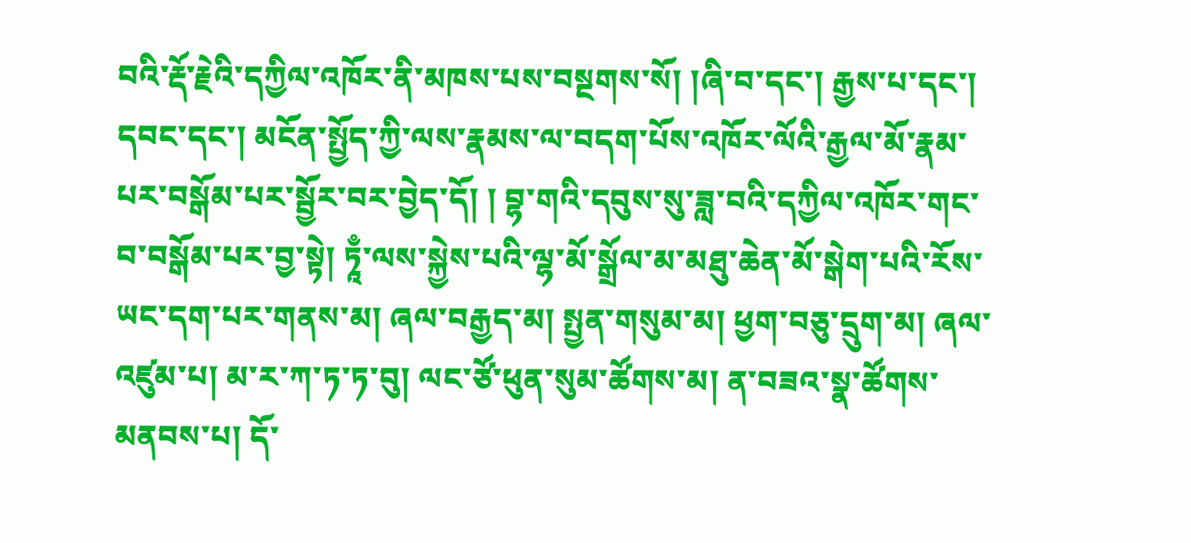བའི་རྡོ་རྗེའི་དཀྱིལ་འཁོར་ནི་མཁས་པས་བསྔགས་སོ། །ཞི་བ་དང་། རྒྱས་པ་དང་། དབང་དང་། མངོན་སྤྱོད་ཀྱི་ལས་རྣམས་ལ་བདག་པོས་འཁོར་ལོའི་རྒྱལ་མོ་རྣམ་པར་བསྒོམ་པར་སྦྱོར་བར་བྱེད་དོ། ། བྷ་གའི་དབུས་སུ་ཟླ་བའི་དཀྱིལ་འཁོར་གང་བ་བསྒོམ་པར་བྱ་སྟེ། ཏཱྃ་ལས་སྐྱེས་པའི་ལྷ་མོ་སྒྲོལ་མ་མཐུ་ཆེན་མོ་སྒེག་པའི་རོས་ཡང་དག་པར་གནས་མ། ཞལ་བརྒྱད་མ། སྤྱན་གསུམ་མ། ཕྱག་བཅུ་དྲུག་མ། ཞལ་འཛུམ་པ། མ་ར་ཀ་ཏ་ཏ་བུ། ལང་ཙོ་ཕུན་སུམ་ཚོགས་མ། ན་བཟའ་སྣ་ཚོགས་མནབས་པ། དོ་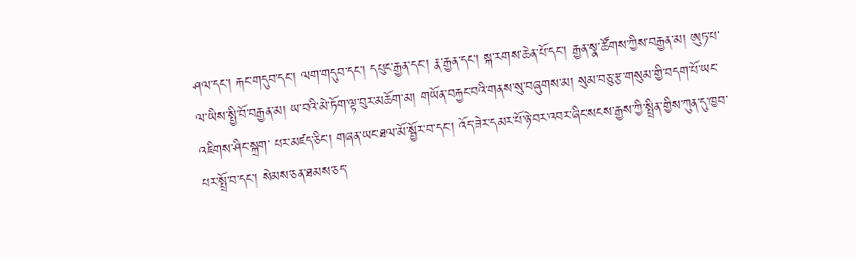ཤལ་དང་། རྐང་གདུབ་དང་། ལག་གདུབ་དང་། དཔུང་རྒྱན་དང་། རྣ་རྒྱན་དང་། སྐ་རགས་ཆེན་པོ་དང་། རྒྱན་སྣ་ཚོགས་ཀྱིས་བརྒྱན་མ། ཨུཏ་པ་ལ་ཡིས་སྤྱི་བོ་བརྒྱན་མ། ཡ་བའི་མེ་ཏོག་ལྟ་བུར་མཆོག་མ། གཡོན་བརྐྱང་བའི་གནས་སུ་བཞུགས་མ། སུམ་བཅུ་རྩ་གསུམ་གྱི་བདག་པོ་ཡང་འཇིགས་ཤིང་སྐྲག་ པར་མཛད་ཅིང་། གཞན་ཡང་ཐལ་མོ་སྦྱོར་བ་དང་། འོད་ཟེར་དམར་པོ་ཉེ་བར་འབར་ཞིང་སངས་རྒྱས་ཀྱི་སྤྲིན་གྱིས་ཀུན་དུ་ཁྱབ་པར་སྤྲོ་བ་དང་། སེམས་ཅན་ཐམས་ཅད་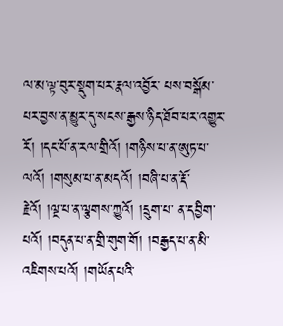ལ་མ་ལྟ་བུར་སྡུག་པར་རྣལ་འབྱོར་ པས་བསྒོམ་པར་བྱས་ན་མྱུར་དུ་སངས་རྒྱས་ཉིད་ཐོབ་པར་འགྱུར་རོ། །དང་པོ་ན་རལ་གྲིའོ། །གཉིས་པ་ན་ཨུཏ་པ་ལའོ། །གསུམ་པ་ན་མདའོ། །བཞི་པ་ན་རྡོ་རྗེའོ། །ལྔ་པ་ན་ལྕགས་ཀྱུའོ། །དྲུག་པ་ ན་དབྱིག་པའོ། །བདུན་པ་ན་གྲི་གུག་གོ། །བརྒྱད་པ་ན་མི་འཇིགས་པའོ། །གཡོན་པའི་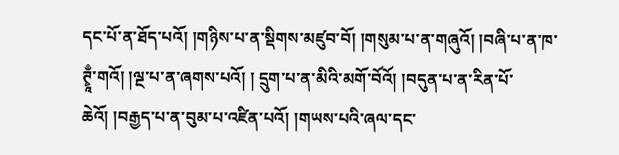དང་པོ་ན་ཐོད་པའོ། །གཉིས་པ་ན་སྡིགས་མཛུབ་བོ། །གསུམ་པ་ན་གཞུའོ། །བཞི་པ་ན་ཁ་ཊྭཱྃ་གའོ། །ལྔ་པ་ན་ཞགས་པའོ། ། དྲུག་པ་ན་མིའི་མགོ་བོའོ། །བདུན་པ་ན་རིན་པོ་ཆེའོ། །བརྒྱད་པ་ན་བུམ་པ་འཛིན་པའོ། །གཡས་པའི་ཞལ་དང་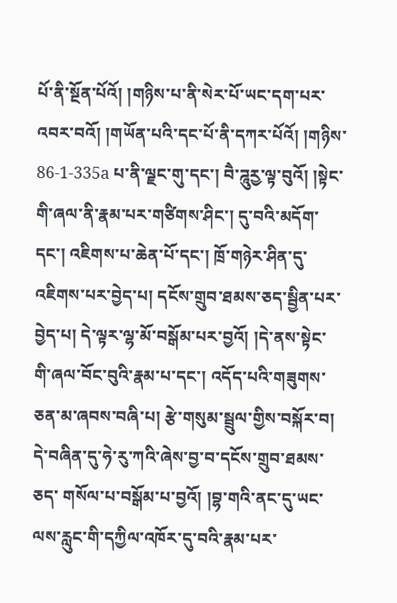པོ་ནི་སྔོན་པོའོ། །གཉིས་པ་ནི་སེར་པོ་ཡང་དག་པར་འབར་བའོ། །གཡོན་པའི་དང་པོ་ནི་དཀར་པོའོ། །གཉིས་ 86-1-335a པ་ནི་ལྗང་གུ་དང་། བཻ་ཌཱུརྱ་ལྟ་བུའོ། །སྟེང་གི་ཞལ་ནི་རྣམ་པར་གཙིགས་ཤིང་། དུ་བའི་མདོག་དང་། འཇིགས་པ་ཆེན་པོ་དང་། ཁྲོ་གཉེར་ཤིན་དུ་འཇིགས་པར་བྱེད་པ། དངོས་གྲུབ་ཐམས་ཅད་སྦྱིན་པར་ བྱེད་པ། དེ་ལྟར་ལྷ་མོ་བསྒོམ་པར་བྱའོ། །དེ་ནས་སྟེང་གི་ཞལ་བོང་བུའི་རྣམ་པ་དང་། འདོད་པའི་གཟུགས་ཅན་མ་ཞབས་བཞི་པ། རྩེ་གསུམ་སྦྲུལ་གྱིས་བསྐོར་བ། དེ་བཞིན་དུ་ཧེ་རུ་ཀའི་ཞེས་བྱ་བ་དངོས་གྲུབ་ཐམས་ཅད་ གསོལ་པ་བསྒོམ་པ་བྱའོ། །བྷ་གའི་ནང་དུ་ཡང་ལས་རླུང་གི་དཀྱིལ་འཁོར་དུ་བའི་རྣམ་པར་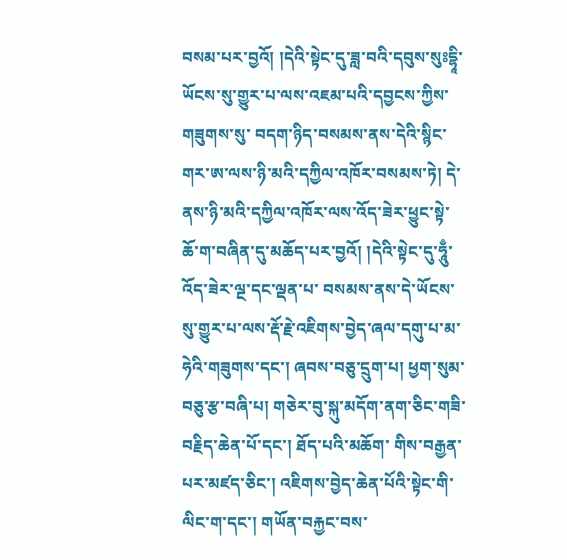བསམ་པར་བྱའོ། །དེའི་སྟེང་དུ་ཟླ་བའི་དབུས་སུཿདྷཱི་ཡོངས་སུ་གྱུར་པ་ལས་འཇམ་པའི་དབྱངས་ཀྱིས་གཟུགས་སུ་ བདག་ཉིད་བསམས་ནས་དེའི་སྙིང་གར་ཨ་ལས་ཉི་མའི་དཀྱིལ་འཁོར་བསམས་ཏེ། དེ་ནས་ཉི་མའི་དཀྱིལ་འཁོར་ལས་འོད་ཟེར་ཕྱུང་སྟེ་ཆོ་ག་བཞིན་དུ་མཆོད་པར་བྱའོ། །དེའི་སྟེང་དུ་ཧཱུྃ་འོད་ཟེར་ལྔ་དང་ལྡན་པ་ བསམས་ནས་དེ་ཡོངས་སུ་གྱུར་པ་ལས་རྡོ་རྗེ་འཇིགས་བྱེད་ཞལ་དགུ་པ་མ་ཧེའི་གཟུགས་དང་། ཞབས་བཅུ་དྲུག་པ། ཕྱག་སུམ་བཅུ་རྩ་བཞི་པ། གཅེར་བུ་སྐུ་མདོག་ནག་ཅིང་གཟི་བརྗིད་ཆེན་པོ་དང་། ཐོད་པའི་མཆོག་ གིས་བརྒྱན་པར་མཛད་ཅིང་། འཇིགས་བྱེད་ཆེན་པོའི་སྟེང་གི་ལིང་ག་དང་། གཡོན་བརྐྱང་བས་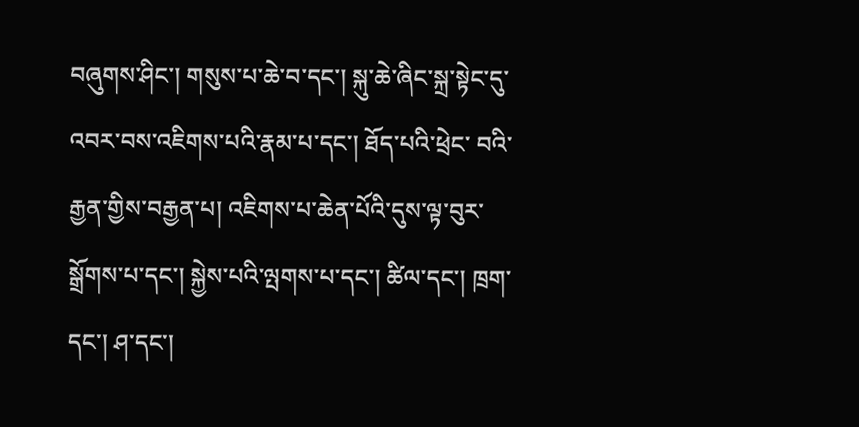བཞུགས་ཤིང་། གསུས་པ་ཆེ་བ་དང་། སྐུ་ཆེ་ཞིང་སྐྲ་སྟེང་དུ་འབར་བས་འཇིགས་པའི་རྣམ་པ་དང་། ཐོད་པའི་ཕྲེང་ བའི་རྒྱན་གྱིས་བརྒྱན་པ། འཇིགས་པ་ཆེན་པོའི་དུས་ལྟ་བུར་སྒྲོགས་པ་དང་། སྐྱེས་པའི་ལྤགས་པ་དང་། ཚིལ་དང་། ཁྲག་དང་། ཤ་དང་།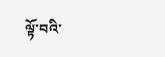ལྟོ་བའི་